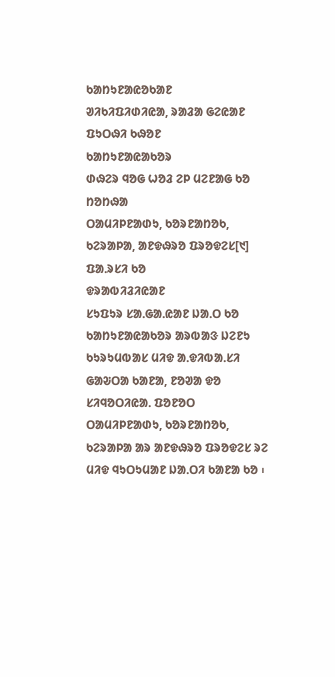ᱠᱟᱴᱩᱱᱟᱭᱚᱠᱟᱱ
ᱣᱤᱠᱤᱯᱤᱰᱤᱭᱟ, ᱨᱟᱲᱟ ᱜᱮᱭᱟᱱ ᱯᱩᱛᱷᱤ ᱠᱷᱚᱱ
ᱠᱟᱴᱩᱱᱟᱭᱟᱠᱚᱨ
ᱰᱷᱮᱨ ᱧᱚᱜ ᱦᱚᱲ ᱮᱞ ᱢᱮᱱᱟᱜ ᱠᱚ ᱴᱚᱴᱷᱟ
ᱛᱟᱢᱤᱞᱱᱟᱰᱩ, ᱠᱚᱨᱱᱟᱴᱚᱠ, ᱠᱮᱨᱟᱞᱟ, ᱟᱱᱫᱷᱨᱚ ᱯᱨᱚᱫᱮᱥ[᱑]
ᱯᱟᱹᱨᱥᱤ ᱠᱚ
ᱫᱨᱟᱵᱤᱲᱤᱭᱟᱱ
ᱥᱩᱯᱩᱨ ᱥᱟᱹᱜᱟᱹᱭᱟᱱ ᱡᱟᱹᱛ ᱠᱚ
ᱠᱟᱴᱩᱱᱟᱭᱟᱠᱚᱨ ᱟᱨᱵᱟᱝ ᱡᱮᱱᱩ ᱠᱩᱨᱩᱢᱵᱟᱥ ᱢᱤᱫ ᱟᱹᱫᱤᱵᱟᱹᱥᱤ ᱜᱟᱶᱛᱟ ᱠᱟᱱᱟ, ᱱᱚᱣᱟ ᱫᱚ ᱥᱤᱧᱚᱛᱤᱭᱟᱹ ᱯᱚᱱᱚᱛ ᱛᱟᱢᱤᱞᱱᱟᱰᱩ, ᱠᱚᱨᱱᱟᱴᱚᱠ, ᱠᱮᱨᱟᱞᱟ ᱟᱨ ᱟᱱᱫᱷᱨᱚ ᱯᱨᱚᱫᱮᱥ ᱨᱮ ᱢᱤᱫ ᱧᱩᱛᱩᱢᱟᱱ ᱡᱟᱹᱛᱤ ᱠᱟᱱᱟ ᱠᱚ ᱾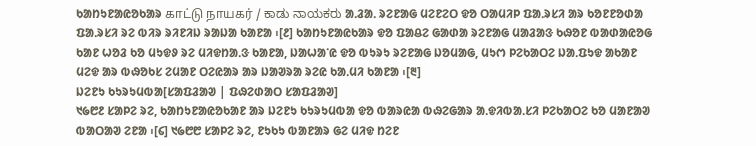ᱠᱟᱴᱩᱱᱟᱭᱚᱠᱟᱨ காட்டு நாயகர் / ಕಾಡು ನಾಯಕರು ᱟᱹᱲᱟᱹ ᱨᱮᱱᱟᱜ ᱢᱮᱱᱮᱛ ᱫᱚ ᱛᱟᱢᱤᱞ ᱯᱟᱹᱨᱥᱤ ᱟᱨ ᱠᱚᱱᱱᱚᱰᱟ ᱯᱟᱹᱨᱥᱤ ᱨᱮ ᱵᱤᱨ ᱨᱤᱱᱤᱡ ᱨᱟᱡᱟ ᱠᱟᱱᱟ ᱾[᱒] ᱠᱟᱴᱩᱱᱟᱭᱠᱟᱨ ᱫᱚ ᱯᱟᱪᱮ ᱜᱟᱰᱟ ᱨᱮᱱᱟᱜ ᱢᱟᱲᱟᱝ ᱠᱷᱚᱱ ᱵᱟᱰᱟᱭᱚᱜ ᱠᱟᱱ ᱦᱚᱲ ᱠᱚ ᱢᱩᱫᱽ ᱨᱮ ᱢᱤᱫᱴᱟᱹᱝ ᱠᱟᱱᱟ, ᱡᱟᱦᱟᱸᱭ ᱫᱚ ᱵᱩᱨᱩ ᱨᱮᱱᱟᱜ ᱡᱚᱢᱟᱜ, ᱢᱩᱬ ᱞᱮᱠᱟᱛᱮ ᱡᱟᱹᱯᱩᱫ ᱟᱠᱟᱱ ᱢᱮᱫ ᱟᱨ ᱵᱷᱚᱠᱥ ᱮᱢᱟᱱ ᱛᱮᱭᱟᱨ ᱟᱨ ᱡᱟᱣᱨᱟ ᱨᱮᱭ ᱠᱟᱹᱢᱤ ᱠᱟᱱᱟ ᱾[᱓]
ᱡᱮᱱᱩ ᱠᱩᱨᱩᱢᱵᱟ[ᱥᱟᱯᱲᱟᱣ | ᱯᱷᱮᱰᱟᱛ ᱥᱟᱯᱲᱟᱣ]
᱑᱙᱘᱒ ᱥᱟᱞᱮ ᱨᱮ, ᱠᱟᱴᱩᱱᱟᱭᱚᱠᱟᱱ ᱟᱨ ᱡᱮᱱᱩ ᱠᱩᱨᱩᱢᱵᱟ ᱫᱚ ᱵᱟᱨᱭᱟ ᱵᱷᱮᱜᱟᱨ ᱟᱹᱫᱤᱵᱟᱹᱥᱤ ᱞᱮᱠᱟᱛᱮ ᱠᱚ ᱢᱟᱱᱟᱣ ᱵᱟᱛᱟᱣ ᱮᱱᱟ ᱾[᱔] ᱑᱙᱘᱘ ᱥᱟᱞᱮ ᱨᱮ, ᱱᱩᱠᱩ ᱵᱟᱱᱟᱨ ᱜᱮ ᱢᱤᱫ ᱴᱮᱱ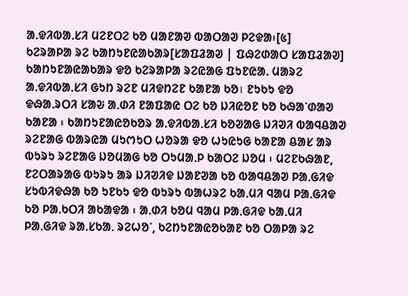ᱟᱹᱫᱤᱵᱟᱹᱥᱤ ᱢᱮᱱᱛᱮ ᱠᱚ ᱢᱟᱱᱟᱣ ᱵᱟᱛᱟᱣ ᱞᱮᱫᱟ᱾[᱕]
ᱠᱮᱨᱟᱞᱟ ᱨᱮ ᱠᱟᱴᱩᱱᱭᱟᱠᱟᱨ[ᱥᱟᱯᱲᱟᱣ | ᱯᱷᱮᱰᱟᱛ ᱥᱟᱯᱲᱟᱣ]
ᱠᱟᱴᱩᱱᱟᱭᱟᱠᱟᱨ ᱫᱚ ᱠᱮᱨᱟᱞᱟ ᱨᱮᱭᱟᱜ ᱯᱩᱱᱭᱟ. ᱢᱟᱨᱮ ᱟᱹᱫᱤᱵᱟᱹᱥᱤ ᱜᱩᱴ ᱨᱮᱱ ᱢᱤᱫᱴᱮᱱ ᱠᱟᱱᱟ ᱠᱚ। ᱱᱩᱠᱩ ᱫᱚ ᱫᱷᱟᱹᱨᱛᱤ ᱥᱟᱶ ᱟᱹᱰᱤ ᱱᱟᱯᱟᱭ ᱛᱮ ᱠᱚ ᱡᱤᱭᱚᱱ ᱠᱚ ᱠᱷᱟᱸᱰᱟᱣ ᱠᱟᱱᱟ ᱾ ᱠᱟᱴᱩᱱᱟᱭᱚᱠᱚᱨ ᱟᱹᱫᱤᱵᱟᱹᱥᱤ ᱠᱚᱣᱟᱜ ᱡᱤᱣᱤ ᱵᱟᱧᱪᱟᱣ ᱨᱮᱱᱟᱜ ᱵᱟᱨᱭᱟ ᱢᱩᱬᱩᱛ ᱦᱚᱨᱟ ᱫᱚ ᱦᱩᱭᱩᱜ ᱠᱟᱱᱟ ᱪᱟᱥ ᱟᱨ ᱵᱩᱨᱩ ᱨᱮᱱᱟᱜ ᱡᱚᱢᱟᱜ ᱠᱚ ᱛᱩᱢᱟᱹᱞ ᱠᱟᱛᱮ ᱡᱚᱢ ᱾ ᱢᱮᱱᱠᱷᱟᱱ, ᱱᱮᱛᱟᱨᱟᱜ ᱵᱩᱨᱩ ᱟᱨ ᱡᱤᱣᱤᱫ ᱡᱟᱱᱣᱟ ᱠᱚ ᱵᱟᱧᱪᱟᱣ ᱞᱟᱹᱜᱤᱫ ᱥᱩᱵᱤᱫᱷᱟ ᱠᱚ ᱩᱱᱠᱩ ᱫᱚ ᱵᱩᱨᱩ ᱵᱟᱦᱨᱮ ᱠᱟᱹᱢᱤ ᱧᱟᱢ ᱞᱟᱹᱜᱤᱫ ᱠᱚ ᱞᱟᱹᱠᱛᱤ ᱟᱠᱟᱫᱟ ᱾ ᱟᱹᱰᱤ ᱠᱚᱢ ᱧᱟᱢ ᱞᱟᱹᱜᱤᱫ ᱠᱟᱹᱢᱤ ᱞᱟᱹᱜᱤᱫ ᱨᱟᱹᱥᱠᱟᱹ ᱨᱮᱦᱚᱸ, ᱠᱮᱴᱩᱱᱟᱭᱚᱠᱟᱱ ᱠᱚ ᱛᱟᱞᱟ ᱨᱮ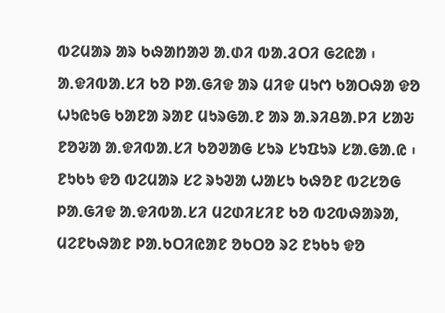ᱵᱮᱢᱟᱨ ᱟᱨ ᱠᱷᱟᱴᱟᱣ ᱟᱹᱰᱤ ᱵᱟᱹᱲᱛᱤ ᱜᱮᱭᱟ ᱾ ᱟᱹᱫᱤᱵᱟᱹᱥᱤ ᱠᱚ ᱞᱟᱹᱜᱤᱫ ᱟᱨ ᱢᱤᱫ ᱢᱩᱬ ᱠᱟᱛᱷᱟ ᱫᱚ ᱦᱩᱭᱩᱜ ᱠᱟᱱᱟ ᱨᱟᱱ ᱢᱩᱨᱜᱟᱹᱱ ᱟᱨ ᱟᱹᱨᱤᱪᱟᱹᱞᱤ ᱥᱟᱶ ᱱᱚᱶᱟ ᱟᱹᱫᱤᱵᱟᱹᱥᱤ ᱠᱚᱣᱟᱜ ᱥᱩᱨ ᱥᱩᱯᱩᱨ ᱥᱟᱹᱜᱟᱹᱭ ᱾ ᱱᱩᱠᱩ ᱫᱚ ᱵᱮᱢᱟᱨ ᱥᱮ ᱨᱩᱣᱟ ᱦᱟᱥᱩ ᱠᱷᱚᱱ ᱵᱮᱥᱚᱜ ᱞᱟᱹᱜᱤᱫ ᱟᱹᱫᱤᱵᱟᱹᱥᱤ ᱢᱮᱰᱤᱥᱤᱱ ᱠᱚ ᱵᱮᱵᱷᱟᱨᱟ, ᱢᱮᱱᱠᱷᱟᱱ ᱞᱟᱹᱠᱛᱤᱭᱟᱱ ᱚᱠᱛᱚ ᱨᱮ ᱱᱩᱠᱩ ᱫᱚ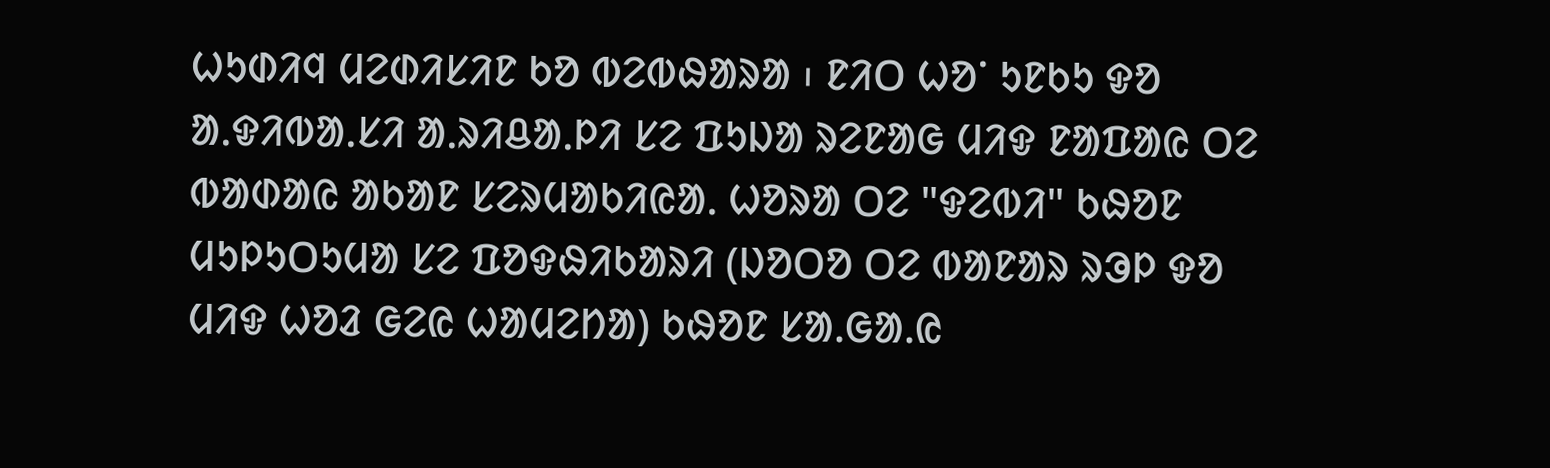ᱦᱩᱰᱤᱧ ᱢᱮᱰᱤᱥᱤᱱ ᱠᱚ ᱵᱮᱵᱷᱟᱨᱟ ᱾ ᱱᱤᱛ ᱦᱚᱸ ᱩᱱᱠᱩ ᱫᱚ ᱟᱹᱫᱤᱵᱟᱹᱥᱤ ᱟᱹᱨᱤᱪᱟᱹᱞᱤ ᱥᱮ ᱯᱩᱡᱟ ᱨᱮᱱᱟᱜ ᱢᱤᱫ ᱱᱟᱯᱟᱭ ᱛᱮ ᱵᱟᱰᱟᱭ ᱟᱠᱟᱱ ᱥᱮᱨᱢᱟᱠᱤᱭᱟᱹ ᱦᱚᱨᱟ ᱛᱮ "ᱫᱮᱵᱤ" ᱠᱷᱚᱱ ᱢᱩᱞᱩᱛᱩᱢᱟ ᱥᱮ ᱯᱚᱫᱷᱤᱠᱟᱨᱤ (ᱡᱚᱛᱚ ᱛᱮ ᱵᱟᱱᱟᱨ ᱨᱳᱞ ᱫᱚ ᱢᱤᱫ ᱦᱚᱲ ᱜᱮᱭ ᱦᱟᱢᱮᱴᱟ) ᱠᱷᱚᱱ ᱥᱟᱹᱜᱟᱹᱭ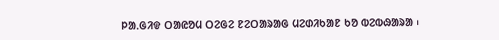ᱞᱟᱹᱜᱤᱫ ᱛᱟᱭᱚᱢ ᱛᱮᱜᱮ ᱱᱮᱛᱟᱨᱟᱜ ᱢᱮᱰᱤᱠᱟᱱ ᱠᱚ ᱵᱮᱵᱷᱟᱨᱟ ᱾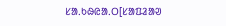ᱥᱟᱹᱠᱷᱭᱟᱹᱛ[ᱥᱟᱯᱲᱟᱣ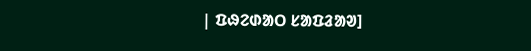| ᱯᱷᱮᱰᱟᱛ ᱥᱟᱯᱲᱟᱣ]